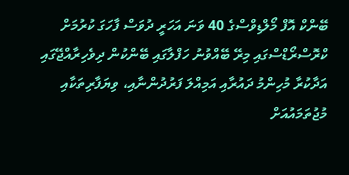ބޭންކް އޮފް މޯލްޑިވްސްގެ 40 ވަނަ އަހަރީ ދުވަސް ފާހަގަ ކުރުމަށް ކްރޮސްރޯޑްސްގައި މިރޭ ބޭއްވުނު ހަފްލާގައި ބޭންކުން ދިވެހިރާއްޖޭގައި އަދާކުރާ މުހިންމު ދައުރާއި އަމިއްލަ ފަރުދުންނާއި، ވިޔަފާރިތަކާއި މުޖުތަމައުއަށް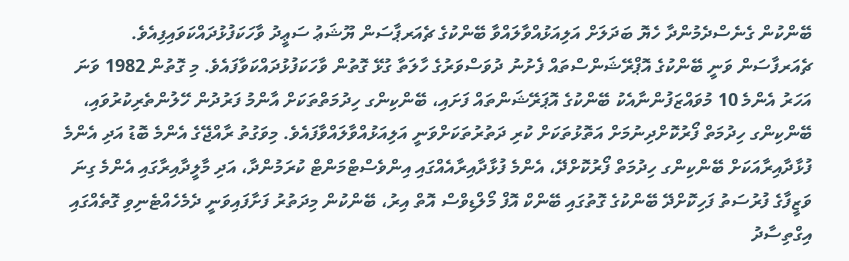ބޭންކުން ގެނެސްދެމުންދާ ހެޔޮ ބަދަލަށް އަލިއަޅުއްވާލައްވާ ބޭންކުގެ ޗެއަރޕާސަން ޔޫޝަޢު ސަޢީދު ވާހަކަފުޅުދައްކަވައިފިއެވެ.
ޗެއަރފާސަން ވަނީ ބޭންކުގެ އޮޕްރޭޝަންސްތައް ފެށުނު ދުވަސްވަރުގެ ހާލަތާ ގުޅޭ ގޮތުން ވާހަކަފުޅުދައްކަވާފައެވެ. މި ގޮތުން 1982 ވަނަ އަހަރު އެންމެ 10 މުވައްޒަފުންނާއެކު ބޭންކުގެ އޮޕަރޭޝަންތައް ފަށައި، ބޭންކިންގ ހިދުމަތްތަކަށް އާންމު ފަރުދުން ހޭލުންތެރިކުރުވައި، ބޭންކިންގ ހިދުމަތް ފޯރުކޮށްދިނުމަށް އަތޮޅުތަކަށް ކުރި ދަތުރުތަކަށްވަނީ އަލިއަޅުއްވާލައްވާފައެވެ. މިވަގުތު ރާއްޖޭގެ އެންމެ ބޮޑު އަދި އެންމެ ފުޅާދާއިރާއަކަށް ބޭންކިންގ ހިދުމަތް ފޯރުކޮށްދޭ، އެންމެ ފުޅާދާއިރާއެއްގައި އިންވެސްޓްމަންޓް ކުރަމުންދާ، އަދި މާލީދާއިރާގައި އެންމެ ގިނަ ވަޒީފާގެ ފުރުސަތު ފަހިކޮށްދޭ ބޭންކުގެ ގޮތުގައި ބޭންކް އޮފް މޯލްޑިވްސް އޮތް އިރު، ބޭންކުން މިދަތުރު ފަށާފައިވަނީ ދެމެހެއްޓެނިވި ގޮތެއްގައި އިގްތިސާދު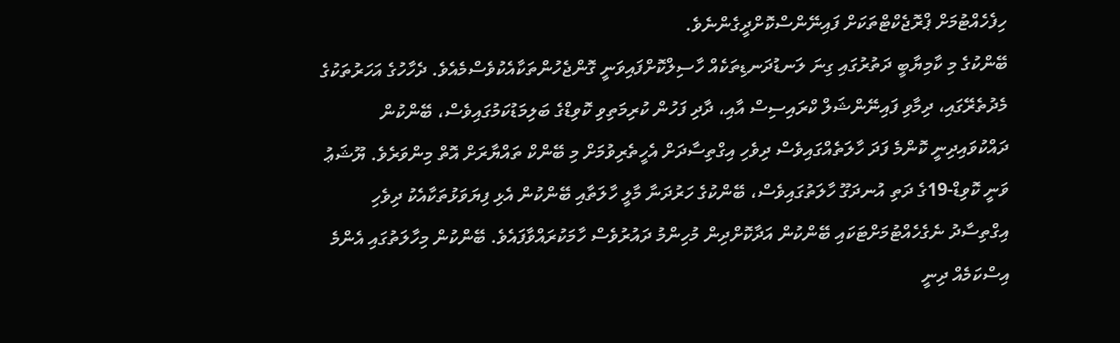ހިފެހެއްޓުމަށް ޕްރޮޖެކްޓްތަކަށް ފައިނޭންސްކޮށްދީގެންނެވެ.
ބޭންކުގެ މި ކާމިޔާބީ ދަތުރުގައި ގިނަ ލަނޑުދަނޑިތަކެއް ހާސިލްކޮށްފައިވަނީ ގޮންޖެހުންތަކާއެކުވެސްމެއެވެ. ދެހާހުގެ އަހަރުތަކުގެ މެދުތެރޭގައި، ދިމާވި ފައިނޭންޝަލް ކްރައިސިސް އާއި، ދާދި ފަހުން ކުރިމަތިވި ކޮވިޑްގެ ބަލިމަޑުކަމުގައިވެސް، ބޭންކުން ދައްކުވައިދިނީ ކޮންމެ ފަދަ ހާލަތެއްގައިވެސް ދިވެހި އިގްތިސާދަށް އެހީތެރިވުމަށް މި ބޭންކް ތައްޔާރަށް އޮތް މިންވަރެވެ. ޔޫޝަޢު ވަނީ ކޮވިޑް-19ގެ ދަތި އުނދަގޫ ހާލަތުގައިވެސް، ބޭންކުގެ ހަރުދަނާ މާލީ ހާލަތާއި ބޭންކުން އެޅި ފިޔަވަޅުތަކާއެކު ދިވެހި އިގްތިސާދު ނެގެހެއްޓުމަށްޓަކައި ބޭންކުން އަދާކޮށްދިން މުހިންމު ދައުރުވެސް ހާމަކުރައްވާފައެވެ. ބޭންކުން މިހާލަތުގައި އެންމެ އިސްކަމެއް ދިނީ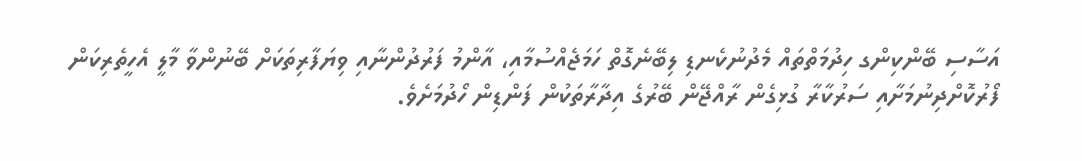އަސާސި ބޭންކިންގ ހިދުމަތްތައް މެދުނުކެނޑި ލިބޭނެގޮތް ހަމަޖެއްސުމާއި، އާންމު ފަރުދުންނާއި ވިޔަފާރިތަކަށް ބޭނުންވާ މާލީ އެހީތެރިކަން ފޯރުކޮށްދިނުމަށާއި ސަރުކާރާ ގުޅިގެން ރާއްޖޭން ބޭރުގެ އިދާރާތަކުން ފަންޑިން ހޯދުމަށެވެ.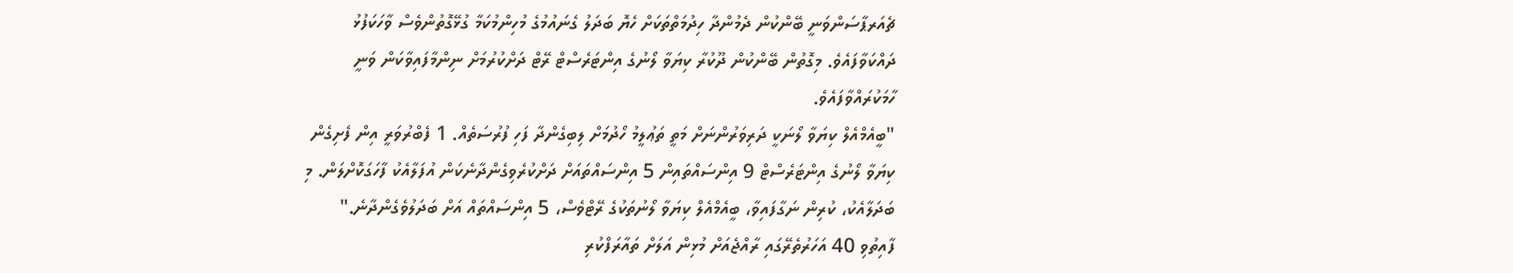ޗެއަރޕާސަންވަނީ ބޭންކުން ދެމުންދާ ހިދުމަތްތަކަށް ހެޔޮ ބަދަލު ގެނައުމުގެ މުހިންމުކަމާ ގުޅޭގޮތުންވެސް ވާހަކަފުޅު ދައްކަވާފައެވެ. މިގޮތުން ބޭންކުން ދޫކުރާ ކިޔަވާ ލޯނުގެ އިންޓަރެސްޓް ރޭޓް ދަށްކުރުމަށް ނިންމާފައިވާކަން ވަނީ ހާމަކުރައްވާފައެވެ.
"ބީއެމްއެލް ކިޔަވާ ލޯނަކީ ދަރިވަރުންނަށް މަތީ ތަޢުލީމު ހޯދުމަށް ލިބިގެންދާ ފަހި ފުރުސަތެއް. 1 ފެބްރުވަރީ އިން ފެށިގެން ކިޔަވާ ލޯނުގެ އިންޓަރެސްޓް 9 އިންސައްތައިން 5 އިންސައްތައަށް ދަށްކުރެވިގެންދާނެކަން އުފަލާއެކު ފާހަގަކޮށްލަން. މި ބަދަލާއެކު، ކުރިން ނަގާފައިވާ، ބީއެމްއެލް ކިޔަވާ ލޯނުތަކުގެ ރޭޓްވެސް، 5 އިންސައްތައް އަށް ބަދަލުވެގެންދާނެ."
ފާއިތުވި 40 އަހަރުތެރޭގައި ރާއްޖެއަށް މުޅިން އަލަށް ތައާރަފްކުރި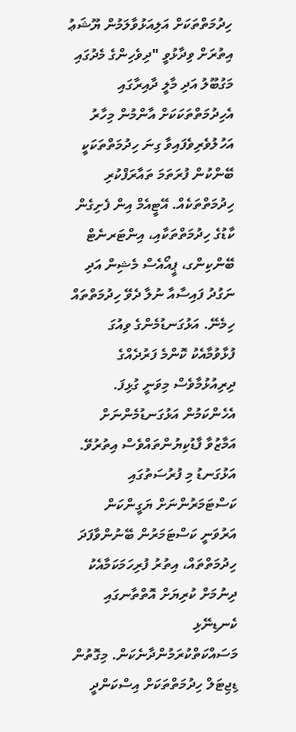ހިދުމަތްތަކަށް އަލިއަޅުވާލަމުން ޔޫޝަޢު އިތުރަށް ވިދާޅުވީ "ދިވެހިންގެ މެދުގައި މަގުބޫލު އަދި މާލީ ދާއިރާގައި އެހިދުމަތްތަކަކަށް އާންމުން މިހާރު އަހުލުވެރިވެފައިވާ ގިނަ ހިދުމަތްތަކަކީ ބޭންކުން ފުރަތަމަ ތައާރަފްކުރި ހިދުމަތްތަކެއް. އޭޓީއެމް އިން ފެށިގެން ކާޑުގެ ހިދުމަތްތަކާއި، އިންޓަރނެޓް ބޭންކިންގ، ޕީއޯއެސް މެޝިން އަދި ނަގުދު ފައިސާއާ ނުލާ ދެވޭ ހިދުމަތްތައް ހިމެނޭ. އަޅުގަނޑުމެންގެ ވިއުގަ ފުޅާވުމާއެކު ކޮންމެ ފަރުދެއްގެ ދިރިއުޅުމާވެސް މިވަނީ ގުޅިފަ. އެހެންކަމުން އަޅުގަނޑުމެންނަށް އަމާޒުވާ ފާޑުކިޔުންތައްވެސް އިތުރުވޭ. އަޅުގަނޑު މި ފުރުސަތުގައި ކަސްޓަމަރުންނަށް ޔަގީންކަން އަރުވަނީ ކަސްޓަމަރުން ބޭނުންވާފަދަ ހިދުމަތްތައް، އިތުރު ފުރިހަމަކަމާއެކު ދިނުމަށް ކުރިޔަށް އޮތްތާނގައި ކެނޑިނޭޅި މަސައްކަތްކުރަމުންދާނެކަން. މިގޮތުން ޑިޖިޓަލް ހިދުމަތްތަކަށް އިސްކަންދީ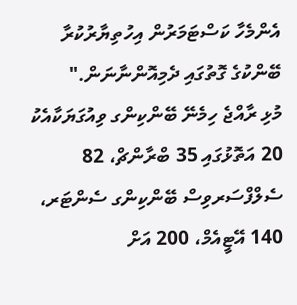އެންމެހާ ކަސްޓަމަރުން އިހުތިޔާރުކުރާ ބޭންކުގެ ގޮތުގައި ދެމިއޮންނާނަން."
މުޅި ރާއްޖެ ހިމެނޭ ބޭންކިންގ ވިއުގަޔަކާއެކު 20 އަތޮޅުގައި 35 ބްރާންޗް، 82 ސެލްފްސަރވިސް ބޭންކިންގ ސެންޓަރ، 140 އޭޓީއެމް، 200 އަށް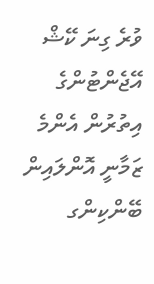ވުރެ ގިނަ ކޭޝް އޭޖެންޓުންގެ އިތުރުން އެންމެ ޒަމާނީ އޮންލައިން ބޭންކިންގ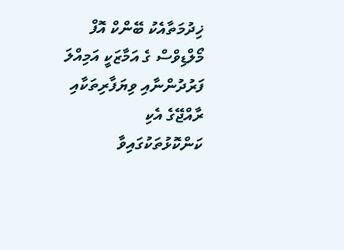ޚިދުމަތާއެކު ބޭންކް އޮފް މޯލްޑިވްސް ގެ އަމާޒަކީ އަމިއްލަ ފަރުދުންނާއި ވިޔަފާރިތަކާއި ރާއްޖޭގެ އެކި ކަންކޮޅުތަކުގައިވާ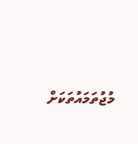މުޖުތަމައުތަކަށް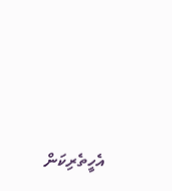އެހީތެރިކަން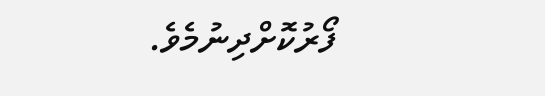ފޯރުކޮށްދިނުމެވެ.